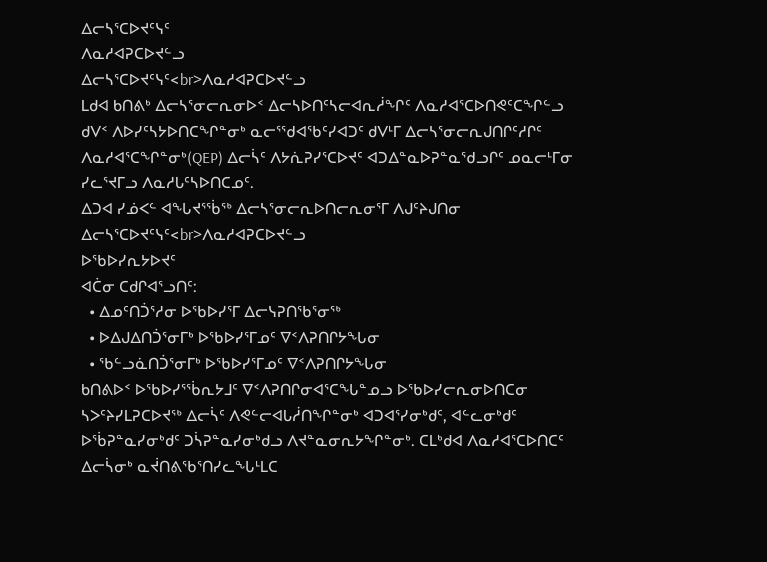ᐃᓕᓴᕐᑕᐅᔪᑦᓭᑦ
ᐱᓇᓱᐊᕈᑕᐅᔪᓪᓗ
ᐃᓕᓴᕐᑕᐅᔪᑦᓭᑦ<br>ᐱᓇᓱᐊᕈᑕᐅᔪᓪᓗ
ᒪᑯᐊ ᑲᑎᕕᒃ ᐃᓕᓴᕐᓂᓕᕆᓂᐅᑉ ᐃᓕᓴᐅᑎᑦᓴᓕᐊᕆᓲᖏᑦ ᐱᓇᓱᐊᕐᑕᐅᑎᕙᑦᑕᖏᓪᓗ ᑯᐯᑉ ᐱᐅᓯᑦᓴᔭᐅᑎᑕᖏᓐᓂᒃ ᓇᓕᕐᖁᐊᖃᑦᓯᐊᑐᑦ ᑯᐯᒻᒥ ᐃᓕᓴᕐᓂᓕᕆᒍᑎᒋᑦᓱᒋᑦ ᐱᓇᓱᐊᕐᑕᖏᓐᓂᒃ(QEP) ᐃᓕᓵᑦ ᐱᔭᕇᕈᓯᕐᑕᐅᔪᑦ ᐊᑐᐃᓐᓇᐅᕈᓐᓇᖁᓗᒋᑦ ᓄᓇᓕᒻᒥᓂ ᓯᓚᕐᔪᒥᓗ ᐱᓇᓱᒐᑦᓴᐅᑎᑕᓄᑦ.
ᐃᑐᐊ ᓯᓅᐸᓪ ᐊᖓᔪᕐᖄᖅ ᐃᓕᓴᕐᓂᓕᕆᐅᑎᓕᕆᓂᕐᒥ ᐱᒍᑦᔨᒍᑎᓂ
ᐃᓕᓴᕐᑕᐅᔪᑦᓭᑦ<br>ᐱᓇᓱᐊᕈᑕᐅᔪᓪᓗ
ᐅᖃᐅᓯᕆᔭᐅᔪᑦ
ᐊᑖᓂ ᑕᑯᒋᐊᕐᓗᑎᑦ:
  • ᐃᓄᑦᑎᑑᕐᓱᓂ ᐅᖃᐅᓯᕐᒥ ᐃᓕᓭᕈᑎᖃᕐᓂᖅ
  • ᐅᐃᒍᐃᑎᑑᕐᓂᒥᒃ ᐅᖃᐅᓯᕐᒥᓄᑦ ᐁᑉᐱᕈᑎᒋᔭᖓᓂ
  • ᖃᓪᓗᓈᑎᑑᕐᓂᒥᒃ ᐅᖃᐅᓯᕐᒥᓄᑦ ᐁᑉᐱᕈᑎᒋᔭᖓᓂ
ᑲᑎᕕᐅᑉ ᐅᖃᐅᓯᕐᖄᕆᔭᒧᑦ ᐁᑉᐱᕈᑎᒋᓂᐊᕐᑕᖓᓐᓄᓗ ᐅᖃᐅᓯᓕᕆᓂᐅᑎᑕᓂ ᓴᐳᑦᔨᓯᒪᕈᑕᐅᔪᖅ ᐃᓕᓵᑦ ᐱᕙᓪᓕᐊᒐᓲᑎᖏᓐᓂᒃ ᐊᑐᐊᕐᓯᓂᒃᑯᑦ, ᐊᓪᓚᓂᒃᑯᑦ ᐅᖄᕈᓐᓇᓯᓂᒃᑯᑦ ᑐᓵᕈᓐᓇᓯᓂᒃᑯᓗ ᐱᔪᓐᓇᓂᕆᔭᖏᓐᓂᒃ. ᑕᒪᒃᑯᐊ ᐱᓇᓱᐊᕐᑕᐅᑎᑕᑦ ᐃᓕᓵᓂᒃ ᓇᔫᑎᕕᖃᕐᑎᓯᓚᖓᒻᒪᑕ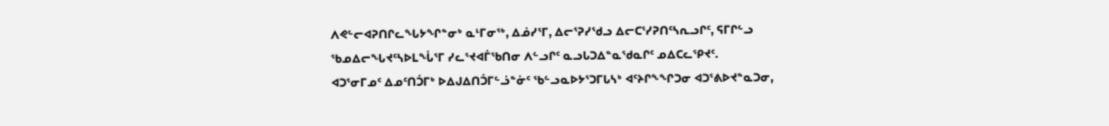ᐱᕙᓪᓕᐊᕈᑎᒋᓚᖓᔭᖏᓐᓂᒃ ᓇᒻᒥᓂᖅ, ᐃᓅᓯᕐᒥ, ᐃᓕᕐᕈᓯᕐᑯᓗ ᐃᓕᑕᕐᓯᕈᑎᑦᓴᕆᓗᒋᑦ, ᕋᒥᒋᓪᓗ  ᖃᓄᐃᓕᖓᔪᑦᓴᐅᒪᖔᕐᒥ ᓯᓚᕐᔪᐊᒦᖃᑎᓂ ᐱᓪᓗᒋᑦ ᓇᓗᒐᑐᐃᓐᓇᖁᓇᒋᑦ ᓄᐃᑕᓚᕿᔪᑦ.
ᐊᑐᕐᓂᒥᓄᑦ ᐃᓄᑦᑎᑑᒥᒃ ᐅᐃᒍᐃᑎᑑᒥᓪᓘᓐᓃᑦ ᖃᓪᓗᓇᐅᔭᕐᑐᒥᒐᓴᒃ ᐊᑦᔨᒋᖕᖏᑐᓂ ᐊᑐᕐᕕᐅᔪᓐᓇᑐᓂ,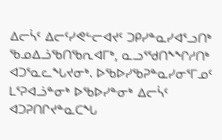ᐃᓕᓵᑦ ᐃᓕᑦᓯᕙᓪᓕᐊᔪᑦ ᑐᑭᓯᓐᓇᓯᐊᕐᓗᑎᒃ ᖃᓄᐃᓘᖃᑎᖃᕆᐊᒥᒃ, ᓇᓗᕐᖁᑎᖕᖏᓱᑎᒃ ᐊᑐᕐᓇᓚᖓᔪᓂᒃ. ᐅᖃᐅᓯᖃᕈᓐᓇᓯᓂᕐᒥᓄᑦ ᒪᕐᕈᐊᓘᓐᓂᒃ ᐅᖃᐅᓯᓐᓂᒃ ᐃᓕᓵᑦ ᐊᑐᕈᑎᒋᔪᓐᓇᑕᖓ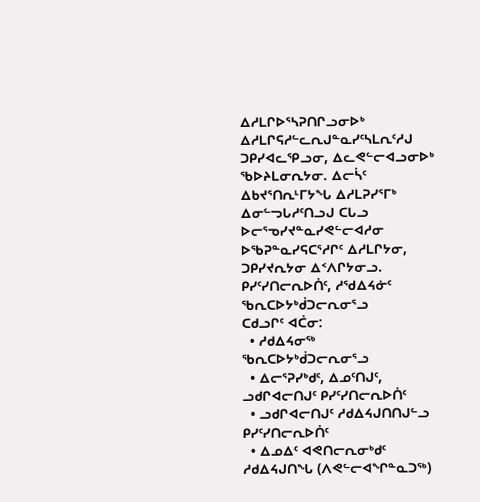ᐃᓱᒪᒋᐅᕐᓴᕈᑎᒋᓗᓂᐅᒃ ᐃᓱᒪᒋᕋᓱᓪᓚᕆᒍᓐᓇᓯᑦᓴᒪᕆᑦᓱᒍ ᑐᑭᓯᐊᓚᕿᓗᓂ, ᐃᓚᕙᓪᓕᐊᓗᓂᐅᒃ ᖃᐅᔨᒪᓂᕆᔭᓂ. ᐃᓕᓵᑦ ᐃᑲᔪᕐᑎᕆᒻᒥᔭᖓ ᐃᓱᒪᕈᓯᕐᒥᒃ ᐃᓂᓪᓓᒐᓱᑦᑎᓗᒍ ᑕᒐᓗ ᐅᓕᕐᓀᓯᔪᓐᓇᓯᕙᓪᓕᐊᓱᓂ ᐅᖃᕈᓐᓇᓯᕋᑕᕐᓱᒋᑦ ᐃᓱᒪᒋᔭᓂ, ᑐᑭᓯᔪᕆᔭᓂ ᐃᑉᐱᒋᔭᓂᓗ.
ᑭᓯᑦᓯᑎᓕᕆᐅᑏᑦ, ᓱᖁᐃᔦᓃᑦ ᖃᕆᑕᐅᔭᒃᑰᑐᓕᕆᓂᕐᓗ
ᑕᑯᓗᒋᑦ ᐊᑖᓂ:
  • ᓱᑯᐃᔦᓂᖅ ᖃᕆᑕᐅᔭᒃᑰᑐᓕᕆᓂᕐᓗ
  • ᐃᓕᕐᕈᓯᒃᑯᑦ, ᐃᓄᑦᑎᒍᑦ, ᓗᑯᒋᐊᓕᑎᒍᑦ ᑭᓯᑦᓯᑎᓕᕆᐅᑏᑦ
  • ᓗᑯᒋᐊᓕᑎᒍᑦ ᓱᑯᐃᔦᒍᑎᑎᒍᓪᓗ ᑭᓯᑦᓯᑎᓕᕆᐅᑏᑦ
  • ᐃᓄᐃᑦ ᐊᕙᑎᓕᕆᓂᒃᑯᑦ ᓱᑯᐃᔦᒍᑎᖓ (ᐱᕙᓪᓕᐊᖏᓐᓇᑐᖅ)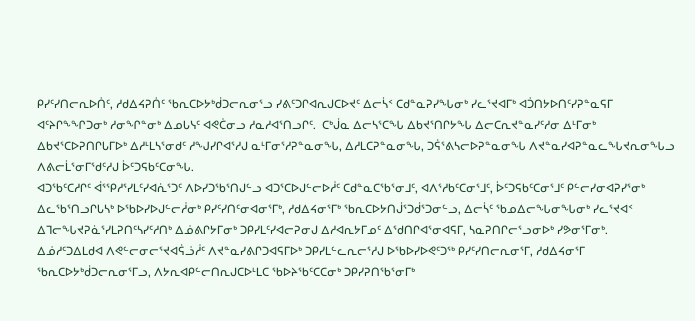ᑭᓯᑦᓯᑎᓕᕆᐅᑏᑦ, ᓱᑯᐃᔦᕈᑏᑦ ᖃᕆᑕᐅᔭᒃᑰᑐᓕᕆᓂᕐᓗ ᓯᕕᑦᑐᒋᐊᕆᒍᑕᐅᔪᑦ ᐃᓕᓵᑉ ᑕᑯᓐᓇᕈᓯᖓᓂᒃ ᓯᓚᕐᔪᐊᒥᒃ ᐊᑑᑎᔭᐅᑎᑦᓯᕈᓐᓇᕋᒥ ᐊᑦᔨᒋᖕᖏᑐᓂᒃ ᓱᓂᖏᓐᓂᒃ ᐃᓄᒐᓭᑦ ᐊᕙᑖᓂᓗ ᓱᓇᓱᐊᕐᑎᓗᒋᑦ.  ᑕᒃᒎᓇ ᐃᓕᓴᕐᑕᖓ ᐃᑲᔪᕐᑎᒋᔭᖓ ᐃᓕᑕᕆᔪᓐᓇᓯᑦᓱᓂ ᐃᒻᒥᓂᒃ ᐃᑲᔪᕐᑕᐅᕈᑎᒋᒐᒥᐅᒃ ᐃᓱᒻᒪᓴᕐᓂᑯᑦ ᓱᖑᓯᒋᐊᕐᓱᒍ ᓇᒻᒥᓂᕐᓱᕈᓐᓇᓂᖓ, ᐃᓱᒪᑕᕈᓐᓇᓂᖓ, ᑐᕌᕐᕕᓴᓕᐅᕈᓐᓇᓂᖓ ᐱᔪᓐᓇᓯᐊᕈᓐᓇᓚᖓᔪᕆᓂᖓᓗ ᐱᕕᓕᒫᕐᓂᒥᖁᑦᓱᒍ ᐆᑦᑐᕋᑲᑦᑕᓂᖓ.
ᐊᑐᖃᑦᑕᓱᒋᑦ ᐋᕐᕿᓱᕐᓯᒪᑦᓯᐊᕇᕐᑐᑦ ᐱᐅᓯᑐᖃᕐᑎᒍᓪᓗ ᐊᑐᕐᑕᐅᒍᓪᓕᐅᓲᑦ ᑕᑯᓐᓇᑕᖃᕐᓂᒧᑦ, ᐊᐱᕐᓱᑲᑦᑕᓂᕐᒧᑦ, ᐆᑦᑐᕋᑲᑦᑕᓂᕐᒧᑦ ᑭᓪᓕᓯᓂᐊᕈᓯᕐᓂᒃ ᐃᓚᖃᕐᑎᓗᒋᒐᓴᒃ ᐅᖃᐅᓯᐅᒍᓪᓕᓲᓂᒃ ᑭᓯᑦᓯᑎᑦᓂᐊᓂᕐᒥᒃ, ᓱᑯᐃᔦᓂᕐᒥᒃ ᖃᕆᑕᐅᔭᑎᒎᕐᑐᑰᕐᑐᓂᓪᓗ, ᐃᓕᓵᑦ ᖃᓄᐃᓕᖓᓂᖓᓂᒃ ᓯᓚᕐᔪᐊᑉ ᐃᒣᓕᖓᔪᕈᓈᕐᓯᒪᕈᑎᑦᓴᓯᑦᓱᑎᒃ ᐃᓅᕕᒋᔭᒥᓂᒃ ᑐᑭᓯᒪᑦᓯᐊᓕᕈᓂᒍ ᐃᓱᐊᕆᔭᒥᓄᑦ ᐃᖁᑎᒋᐊᕐᓂᐊᕋᒥ, ᓴᓇᕈᑎᒋᓕᕐᓗᓂᐅᒃ ᓯᕗᓂᕐᒥᓂᒃ.
ᐃᓅᓱᑦᑐᐃᒪᑯᐊ ᐱᕙᓪᓕᓂᓕᕐᔪᐊᕌᓘᓲᑦ ᐱᔪᓐᓇᓯᕕᒋᑐᐊᕋᒥᐅᒃ ᑐᑭᓯᒪᓪᓚᕆᓕᕐᓱᒍ ᐅᖃᐅᓯᐅᕙᑦᑐᖅ ᑭᓯᑦᓯᑎᓕᕆᓂᕐᒥ, ᓱᑯᐃᔦᓂᕐᒥ ᖃᕆᑕᐅᔭᒃᑰᑐᓕᕆᓂᕐᒥᓗ, ᐱᔭᕆᐊᑭᓪᓕᑎᕆᒍᑕᐅᒻᒪᑕ ᖃᐅᔨᖃᑦᑕᑕᓂᒃ ᑐᑭᓯᕈᑎᖃᕐᓂᒥᒃ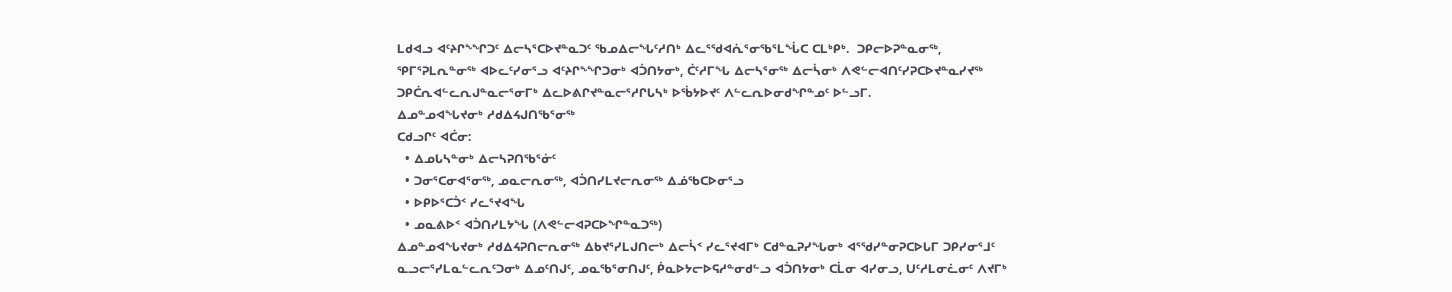ᒪᑯᐊᓗ ᐊᑦᔨᒋᖕᖏᑐᑦ ᐃᓕᓴᕐᑕᐅᔪᓐᓇᑐᑦ ᖃᓄᐃᓕᖓᑦᓱᑎᒃ ᐃᓚᕐᖁᐊᕇᕐᓂᖃᕐᒪᖔᑕ ᑕᒪᒃᑭᒃ.  ᑐᑭᓕᐅᕈᓐᓇᓂᖅ, ᕿᒥᕐᕈᒪᕆᓐᓂᖅ ᐊᐅᓚᑦᓯᓂᕐᓗ ᐊᑦᔨᒋᖕᖏᑐᓂᒃ ᐊᑑᑎᔭᓂᒃ, ᑖᑦᓱᒥᖓ ᐃᓕᓴᕐᓂᖅ ᐃᓕᓵᓂᒃ ᐱᕙᓪᓕᐊᑎᑦᓯᕈᑕᐅᔪᓐᓇᓯᔪᖅ ᑐᑭᑖᕆᐊᓪᓚᕆᒍᓐᓇᓕᕐᓂᒥᒃ ᐃᓚᐅᕕᒋᔪᓐᓇᓕᕐᓱᒋᒐᓴᒃ ᐅᖄᔭᐅᔪᑦ ᐱᓪᓚᕆᐅᓂᑯᖏᓐᓄᑦ ᐅᓪᓗᒥ.
ᐃᓄᓐᓄᐊᖓᔪᓂᒃ ᓱᑯᐃᔦᒍᑎᖃᕐᓂᖅ
ᑕᑯᓗᒋᑦ ᐊᑖᓂ:
  • ᐃᓄᒐᓴᓐᓂᒃ ᐃᓕᓴᕈᑎᖃᕐᓃᑦ
  • ᑐᓂᕐᑕᓂᐊᕐᓂᖅ, ᓄᓇᓕᕆᓂᖅ, ᐊᑑᑎᓯᒪᔪᓕᕆᓂᖅ ᐃᓅᖃᑕᐅᓂᕐᓗ
  • ᐅᑭᐅᕐᑕᑑᑉ ᓯᓚᕐᔪᐊᖓ
  • ᓄᓇᕕᐅᑉ ᐊᑑᑎᓯᒪᔭᖓ (ᐱᕙᓪᓕᐊᕈᑕᐅᖏᓐᓇᑐᖅ)
ᐃᓄᓐᓄᐊᖓᔪᓂᒃ ᓱᑯᐃᔦᕈᑎᓕᕆᓂᖅ ᐃᑲᔪᕐᓯᒪᒍᑎᓕᒃ ᐃᓕᓵᑉ ᓯᓚᕐᔪᐊᒥᒃ ᑕᑯᓐᓇᕈᓯᖓᓂᒃ ᐊᕐᖁᓯᓐᓂᕈᑕᐅᒐᒥ ᑐᑭᓯᓂᕐᒧᑦ ᓇᓗᓕᕐᓯᒪᓇᓪᓚᕆᑦᑐᓂᒃ ᐃᓄᑦᑎᒍᑦ, ᓄᓇᖃᕐᓂᑎᒍᑦ, ᑮᓇᐅᔭᓕᐅᕋᓱᓐᓂᑯᓪᓗ ᐊᑑᑎᔭᓂᒃ ᑕᒫᓂ ᐊᓯᓂᓗ, ᑌᑦᓱᒪᓂᓛᓂᑦ ᐱᔪᒥᒃ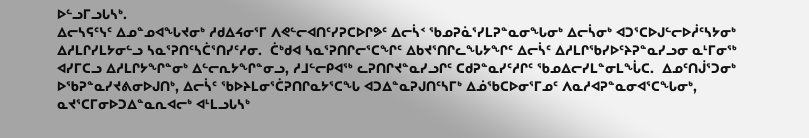ᐅᓪᓗᒥᓗᒐᓴᒃ.
ᐃᓕᓴᕋᑦᓭᑦ ᐃᓄᓐᓄᐊᖓᔪᓂᒃ ᓱᑯᐃᔦᓂᕐᒥ ᐱᕙᓪᓕᐊᑎᑦᓯᕈᑕᐅᒋᕗᑦ ᐃᓕᓵᑉ ᖃᓄᕈᓈᕐᓯᒪᕈᓐᓇᓂᖓᓂᒃ ᐃᓕᓵᓂᒃ ᐊᑐᕐᑕᐅᒍᓪᓕᐅᓲᑦᓴᔭᓂᒃ ᐃᓱᒪᒋᓯᒪᔭᓂᓪᓗ ᓴᓇᕐᕈᑎᑦᓴᑖᕐᑎᓯᑦᓱᓂ.  ᑖᒃᑯᐊ ᓴᓇᕐᕈᑎᒋᓕᕐᑕᖏᑦ ᐃᑲᔪᕐᑎᒋᓚᖓᔭᖏᑦ ᐃᓕᓵᑦ ᐃᓱᒪᒋᖃᓯᐅᑦᔨᕈᓐᓇᓯᓗᓂ ᓇᒻᒥᓂᖅ ᐊᓯᒥᑕᓗ ᐃᓱᒪᒋᔭᖏᓐᓂᒃ ᐃᓪᓕᕆᔭᖏᓐᓂᓗ, ᓱᒧᓪᓕᑭᐊᖅ ᓚᕈᑎᒋᔪᓐᓇᓯᓗᒋᑦ ᑕᑯᕈᓐᓇᓯᑦᓱᒋᑦ ᖃᓄᐃᓕᓯᒪᓐᓂᒪᖔᑕ.  ᐃᓄᑦᑎᒎᕐᑐᓂᒃ ᐅᖃᕈᓐᓇᓯᔪᕕᓂᐅᒍᑎᒃ, ᐃᓕᓵᑦ ᖃᐅᔨᒪᓂᕐᑖᕈᑎᒋᓇᔭᕐᑕᖓ ᐊᑐᐃᓐᓇᕈᒍᑎᑦᓴᒥᒃ ᐃᓅᖃᑕᐅᓂᕐᒥᓄᑦ ᐱᓇᓱᐊᕈᓐᓇᓂᐊᕐᑕᖓᓂᒃ, ᓇᔪᕐᑕᒥᓂᐅᑐᐃᓐᓇᕆᐊᓕᒃ ᐊᒻᒪᓗᒐᓴᒃ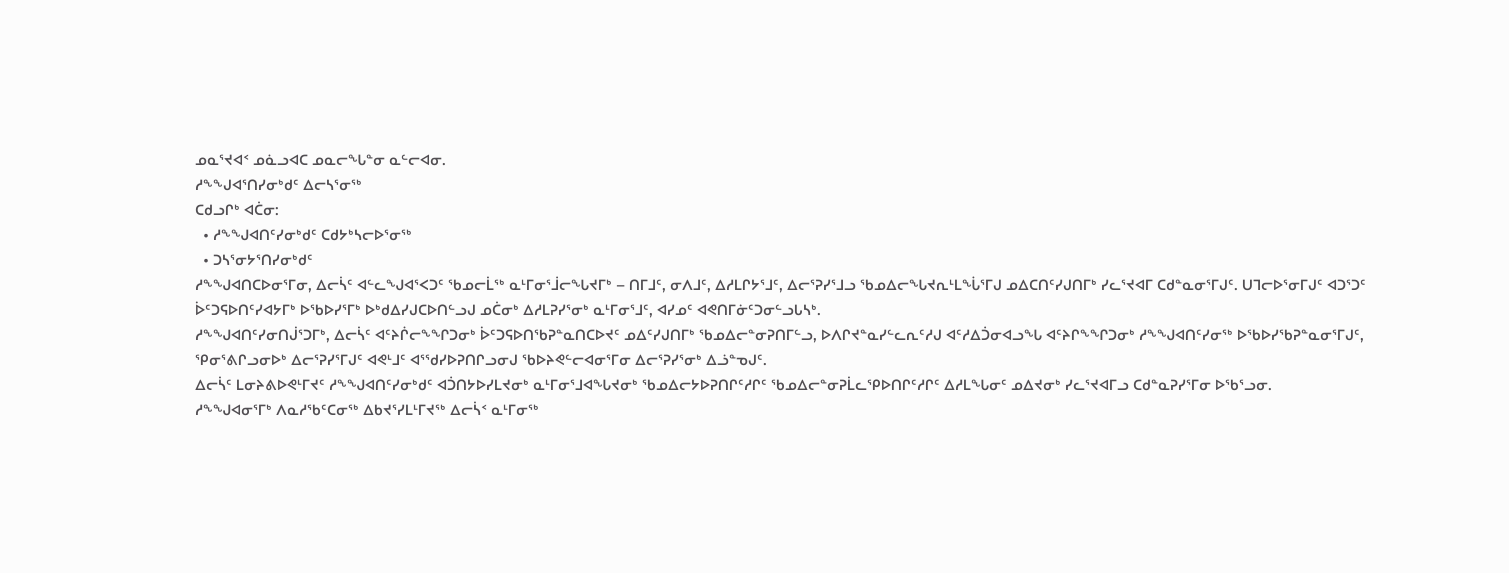ᓄᓇᕐᔪᐊᑉ ᓄᓈᓗᐊᑕ ᓄᓇᓕᖓᓐᓂ ᓇᓪᓕᐊᓂ.
ᓱᖕᖕᒍᐊᕐᑎᓯᓂᒃᑯᑦ ᐃᓕᓴᕐᓂᖅ
ᑕᑯᓗᒋᒃ ᐊᑖᓂ:
  • ᓱᖕᖑᐊᑎᑦᓯᓂᒃᑯᑦ ᑕᑯᔭᒃᓴᓕᐅᕐᓂᖅ
  • ᑐᓴᕐᓂᔭᕐᑎᓯᓂᒃᑯᑦ
ᓱᖕᖑᐊᑎᑕᐅᓂᕐᒥᓂ, ᐃᓕᓵᑦ ᐊᓪᓚᖑᐊᕐᐸᑐᑦ ᖃᓄᓕᒫᖅ ᓇᒻᒥᓂᕐᒨᓕᖓᔪᒥᒃ – ᑎᒥᒧᑦ, ᓂᐱᒧᑦ, ᐃᓱᒪᒋᔭᕐᒧᑦ, ᐃᓕᕐᕈᓯᕐᒧᓗ ᖃᓄᐃᓕᖓᔪᕆᒻᒪᖔᕐᒥᒍ ᓄᐃᑕᑎᑦᓯᒍᑎᒥᒃ ᓯᓚᕐᔪᐊᒥ ᑕᑯᓐᓇᓂᕐᒥᒍᑦ. ᑌᒣᓕᐅᕐᓂᒥᒍᑦ ᐊᑐᕐᑐᑦ ᐆᑦᑐᕋᐅᑎᑦᓯᐊᔭᒥᒃ ᐅᖃᐅᓯᕐᒥᒃ ᐅᒃᑯᐃᓯᒍᑕᐅᑎᓪᓗᒍ ᓄᑖᓂᒃ ᐃᓱᒪᕈᓯᕐᓂᒃ ᓇᒻᒥᓂᕐᒧᑦ, ᐊᓯᓄᑦ ᐊᕙᑎᒥᓃᑦᑐᓂᓪᓗᒐᓴᒃ.
ᓱᖕᖑᐊᑎᑦᓯᓂᑎᒎᕐᑐᒥᒃ, ᐃᓕᓵᑦ ᐊᑦᔨᒌᓕᖕᖏᑐᓂᒃ ᐆᑦᑐᕋᐅᑎᖃᕈᓐᓇᑎᑕᐅᔪᑦ ᓄᐃᑦᓯᒍᑎᒥᒃ ᖃᓄᐃᓕᓐᓂᕈᑎᒥᓪᓗ, ᐅᐱᒋᔪᓐᓇᓯᓪᓚᕆᑦᓱᒍ ᐊᑦᓱᐃᑑᓂᐊᓗᖓ ᐊᑦᔨᒋᖕᖏᑐᓂᒃ ᓱᖕᖑᐊᑎᑦᓯᓂᖅ ᐅᖃᐅᓯᖃᕈᓐᓇᓂᕐᒥᒍᑦ, ᕿᓂᕐᕕᒋᓗᓂᐅᒃ ᐃᓕᕐᕈᓯᕐᒥᒍᑦ ᐊᕙᒻᒧᑦ ᐊᕐᖁᓯᐅᕈᑎᒋᓗᓂᒍ ᖃᐅᔨᕙᓪᓕᐊᓂᕐᒥᓂ ᐃᓕᕐᕈᓯᕐᓂᒃ ᐃᓘᓐᓀᒍᑦ.
ᐃᓕᓵᑦ ᒪᓂᔨᕕᐅᕙᒻᒥᔪᑦ ᓱᖕᖑᐊᑎᑦᓯᓂᒃᑯᑦ ᐊᑑᑎᔭᐅᓯᒪᔪᓂᒃ ᓇᒻᒥᓂᕐᒧᐊᖓᔪᓂᒃ ᖃᓄᐃᓕᔭᐅᕈᑎᒋᑦᓱᒋᑦ ᖃᓄᐃᓕᓐᓂᕈᒫᓚᕿᐅᑎᒋᑦᓱᒋᑦ ᐃᓱᒪᖓᓂᑦ ᓄᐃᔪᓂᒃ ᓯᓚᕐᔪᐊᒥᓗ ᑕᑯᓐᓇᕈᓯᕐᒥᓂ ᐅᖃᕐᓗᓂ.
ᓱᖕᖑᐊᓂᕐᒥᒃ ᐱᓇᓱᖃᑦᑕᓂᖅ ᐃᑲᔪᕐᓯᒪᒻᒥᔪᖅ ᐃᓕᓵᑉ ᓇᒻᒥᓂᖅ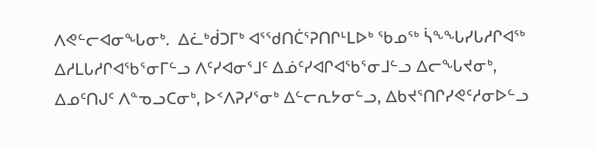ᐱᕙᓪᓕᐊᓂᖓᓂᒃ.  ᐃᓛᒃᑰᑐᒥᒃ ᐊᕐᖁᑎᑖᕐᕈᑎᒋᒻᒪᐅᒃ ᖃᓄᖅ ᓵᖕᖓᓯᒐᓱᒋᐊᖅ ᐃᓱᒪᒐᓱᒋᐊᖃᕐᓂᒥᓪᓗ ᐱᑦᓯᐊᓂᕐᒧᑦ ᐃᓅᑦᓯᐊᒋᐊᖃᕐᓂᒧᓪᓗ ᐃᓕᖓᔪᓂᒃ, ᐃᓄᑦᑎᒍᑦ ᐱᓐᓀᓗᑕᓂᒃ, ᐅᑉᐱᕈᓯᕐᓂᒃ ᐃᓪᓕᕆᔭᓂᓪᓗ, ᐃᑲᔪᕐᑎᒋᓯᕙᑦᓱᓂᐅᓪᓗ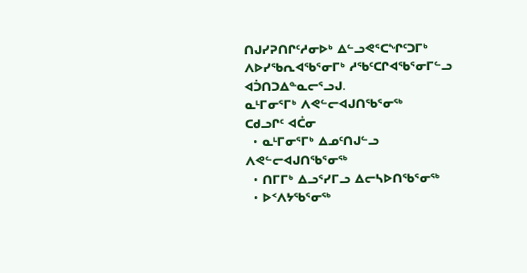ᑎᒍᓯᕈᑎᒋᑦᓱᓂᐅᒃ ᐃᓪᓗᕙᕐᑕᖏᑦᑐᒥᒃ ᐱᐅᓯᖃᕆᐊᖃᕐᓂᒥᒃ ᓱᖃᑦᑕᒋᐊᖃᕐᓂᒥᓪᓗ ᐊᑑᑎᑐᐃᓐᓇᓕᕐᓗᒍ.
ᓇᒻᒥᓂᕐᒥᒃ ᐱᕙᓪᓕᐊᒍᑎᖃᕐᓂᖅ
ᑕᑯᓗᒋᑦ ᐊᑖᓂ
  • ᓇᒻᒥᓂᕐᒥᒃ ᐃᓄᑦᑎᒍᓪᓗ ᐱᕙᓪᓕᐊᒍᑎᖃᕐᓂᖅ
  • ᑎᒥᒥᒃ ᐃᓗᕐᓯᒥᓗ ᐃᓕᓴᐅᑎᖃᕐᓂᖅ
  • ᐅᑉᐱᔭᖃᕐᓂᖅ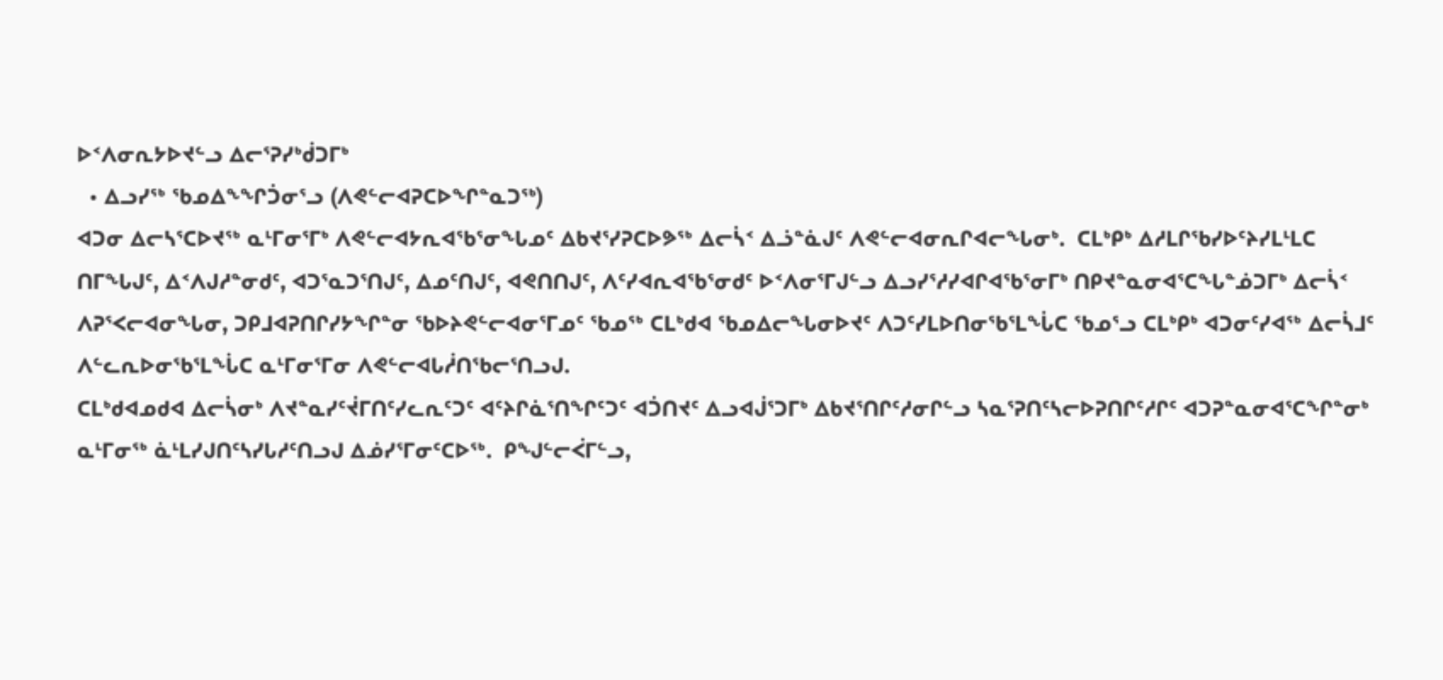ᐅᑉᐱᓂᕆᔭᐅᔪᓪᓗ ᐃᓕᕐᕈᓯᒃᑰᑐᒥᒃ
  • ᐃᓗᓯᖅ ᖃᓄᐃᖕᖏᑑᓂᕐᓗ (ᐱᕙᓪᓕᐊᕈᑕᐅᖏᓐᓇᑐᖅ)
ᐊᑐᓂ ᐃᓕᓴᕐᑕᐅᔪᖅ ᓇᒻᒥᓂᕐᒥᒃ ᐱᕙᓪᓕᐊᔭᕆᐊᖃᕐᓂᖓᓄᑦ ᐃᑲᔪᕐᓯᕈᑕᐅᕗᖅ ᐃᓕᓵᑉ ᐃᓘᓐᓈᒍᑦ ᐱᕙᓪᓕᐊᓂᕆᒋᐊᓕᖓᓂᒃ.  ᑕᒪᒃᑭᒃ ᐃᓱᒪᒋᖃᓯᐅᑦᔨᓯᒪᒻᒪᑕ ᑎᒥᖓᒍᑦ, ᐃᑉᐱᒍᓱᓐᓂᑯᑦ, ᐊᑐᕐᓇᑐᕐᑎᒍᑦ, ᐃᓄᑦᑎᒍᑦ, ᐊᕙᑎᑎᒍᑦ, ᐱᑦᓯᐊᕆᐊᖃᕐᓂᑯᑦ ᐅᑉᐱᓂᕐᒥᒍᓪᓗ ᐃᓗᓯᕐᓱᓯᐊᒋᐊᖃᕐᓂᒥᒃ ᑎᑭᔪᓐᓇᓂᐊᕐᑕᖓᓐᓅᑐᒥᒃ ᐃᓕᓵᑉ ᐱᕈᕐᐸᓕᐊᓂᖓᓂ, ᑐᑭᒧᐊᕈᑎᒋᓯᔭᖏᓐᓂ ᖃᐅᔨᕙᓪᓕᐊᓂᕐᒥᓄᑦ ᖃᓄᖅ ᑕᒪᒃᑯᐊ ᖃᓄᐃᓕᖓᓂᐅᔪᑦ ᐱᑐᑦᓯᒪᐅᑎᓂᖃᕐᒪᖔᑕ ᖃᓄᕐᓗ ᑕᒪᒃᑭᒃ ᐊᑐᓂᑦᓯᐊᖅ ᐃᓕᓵᒧᑦ ᐱᓪᓚᕆᐅᓂᖃᕐᒪᖔᑕ ᓇᒻᒥᓂᕐᒥᓂ ᐱᕙᓪᓕᐊᒐᓲᑎᖃᓕᕐᑎᓗᒍ.
ᑕᒪᒃᑯᐊᓄᑯᐊ ᐃᓕᓵᓂᒃ ᐱᔪᓐᓇᓯᑦᔫᒥᑎᑦᓯᓚᕆᑦᑐᑦ ᐊᑦᔨᒋᓈᕐᑎᖏᑦᑐᑦ ᐊᑑᑎᔪᑦ ᐃᓗᐊᒎᕐᑐᒥᒃ ᐃᑲᔪᕐᑎᒋᑦᓱᓂᒋᓪᓗ ᓴᓇᕐᕈᑎᑦᓴᓕᐅᕈᑎᒋᑦᓱᒋᑦ ᐊᑐᕈᓐᓇᓂᐊᕐᑕᖏᓐᓂᒃ ᓇᒻᒥᓂᖅ ᓈᒻᒪᓯᒍᑎᑦᓴᓯᒐᓱᑦᑎᓗᒍ ᐃᓅᓯᕐᒥᓂᑦᑕᐅᖅ.  ᑭᖑᓪᓕᐹᒥᓪᓗ,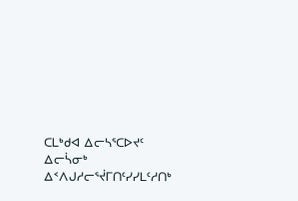ᑕᒪᒃᑯᐊ ᐃᓕᓴᕐᑕᐅᔪᑦ ᐃᓕᓵᓂᒃ ᐃᑉᐱᒍᓱᓕᕐᔫᒥᑎᑦᓯᓯᒪᑦᓱᑎᒃ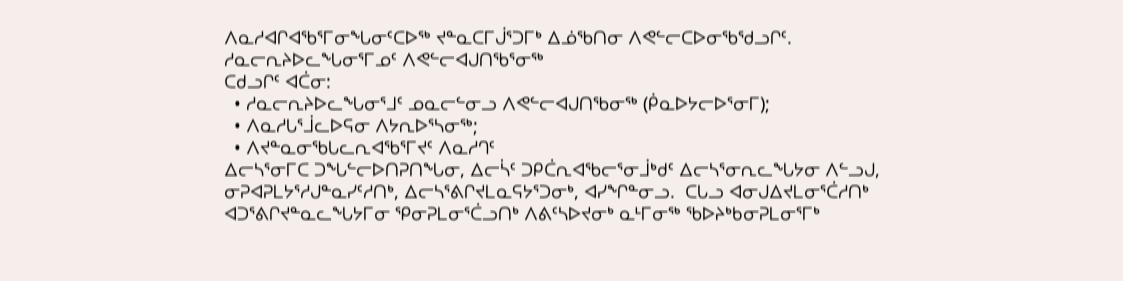ᐱᓇᓱᐊᒋᐊᖃᕐᒥᓂᖓᓂᑦᑕᐅᖅ ᔪᓐᓇᑕᒥᒎᕐᑐᒥᒃ ᐃᓅᖃᑎᓂ ᐱᕙᓪᓕᑕᐅᓂᖃᖁᓗᒋᑦ.
ᓱᓇᓕᕆᔨᐅᓚᖓᓂᕐᒥᓄᑦ ᐱᕙᓪᓕᐊᒍᑎᖃᕐᓂᖅ
ᑕᑯᓗᒋᑦ ᐊᑖᓂ:
  • ᓱᓇᓕᕆᔨᐅᓚᖓᓂᕐᒧᑦ ᓄᓇᓕᓪᓂᓗ ᐱᕙᓪᓕᐊᒍᑎᖃᓂᖅ (ᑮᓇᐅᔭᓕᐅᕐᓂᒥ);
  • ᐱᓇᓱᒐᕐᒨᓚᐅᕋᓂ ᐱᔭᕆᐅᕐᓴᓂᖅ;
  • ᐱᔪᓐᓇᓂᖃᒐᓚᕆᐊᖃᕐᒥᔪᑦ ᐱᓇᓱᒉᑦ
ᐃᓕᓴᕐᓂᒥᑕ ᑐᖓᓪᓕᐅᑎᕈᑎᖓᓂ, ᐃᓕᓵᑦ ᑐᑭᑖᕆᐊᖃᓕᕐᓂᒨᒃᑯᑦ ᐃᓕᓴᕐᓂᕆᓚᖓᔭᓂ ᐱᓪᓗᒍ, ᓂᕈᐊᕈᒪᔭᕐᓱᒍᓐᓇᓯᑦᓱᑎᒃ, ᐃᓕᓴᕐᕕᒋᔪᒪᓇᕋᔭᕐᑐᓂᒃ, ᐊᓯᖏᓐᓂᓗ.  ᑕᒐᓗ ᐊᓂᒍᐃᔪᒪᓂᕐᑖᓱᑎᒃ ᐊᑐᕐᕕᒋᔪᓐᓇᓚᖓᔭᒥᓂ ᕿᓂᕈᒪᓂᕐᑖᓗᑎᒃ ᐱᕕᑦᓴᐅᔪᓂᒃ ᓇᒻᒥᓂᖅ ᖃᐅᔨᒃᑲᓂᕈᒪᓂᕐᒥᒃ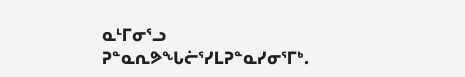ᓇᒻᒥᓂᕐᓗ ᕈᓐᓇᕆᕗᖓᓖᕐᓯᒪᕈᓐᓇᓯᓂᕐᒥᒃ.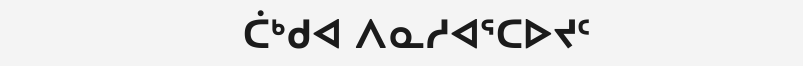ᑖᒃᑯᐊ ᐱᓇᓱᐊᕐᑕᐅᔪᑦ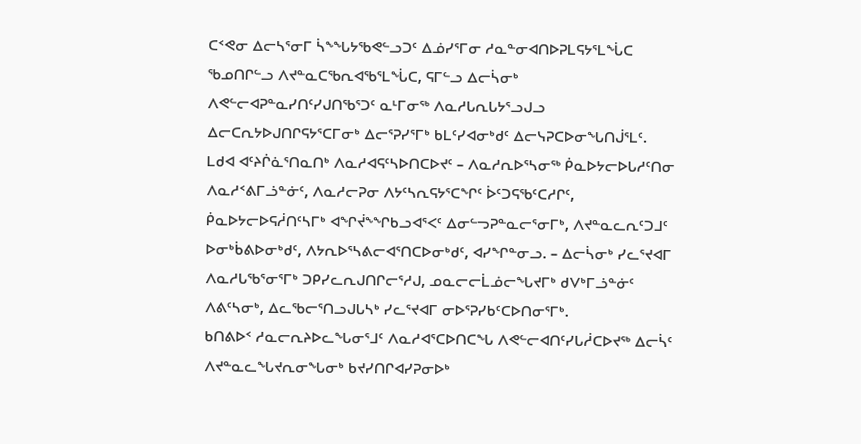ᑕᑉᕙᓂ ᐃᓕᓴᕐᓂᒥ ᓵᖕᖓᔭᖃᕙᓪᓗᑐᑦ ᐃᓅᓯᕐᒥᓂ ᓱᓇᓐᓂᐊᑎᐅᕈᒪᕋᔭᕐᒪᖔᑕ ᖃᓄᑎᒋᓪᓗ ᐱᔪᓐᓇᑕᖃᕆᐊᖃᕐᒪᖔᑕ, ᕋᒥᓪᓗ ᐃᓕᓵᓂᒃ ᐱᕙᓪᓕᐊᕈᓐᓇᓯᑎᑦᓯᒍᑎᖃᕐᑐᑦ ᓇᒻᒥᓂᖅ ᐱᓇᓱᒐᕆᒐᔭᕐᓗᒍᓗ ᐃᓕᑕᕆᔭᐅᒍᑎᒋᕋᔭᕐᑕᒥᓂᒃ ᐃᓕᕐᕈᓯᕐᒥᒃ ᑲᒪᑦᓯᐊᓂᒃᑯᑦ ᐃᓕᓭᕈᑕᐅᓂᖓᑎᒎᕐᒪᑦ.
ᒪᑯᐊ ᐊᑦᔨᒌᓈᕐᑎᓇᑎᒃ ᐱᓇᓱᐊᕋᑦᓴᐅᑎᑕᐅᔪᑦ – ᐱᓇᓱᕆᐅᕐᓴᓂᖅ ᑮᓇᐅᔭᓕᐅᒐᓱᑦᑎᓂ ᐱᓇᓱᑉᕕᒥᓘᓐᓃᑦ, ᐱᓇᓱᓕᕈᓂ ᐱᔭᑦᓴᕆᕋᔭᕐᑕᖏᑦ ᐆᑦᑐᕋᖃᑦᑕᓱᒋᑦ, ᑮᓇᐅᔭᓕᐅᕋᓲᑎᑦᓴᒥᒃ ᐊᖏᔫᖕᖏᑲᓗᐊᕐᐸᑦ ᐃᓂᓪᓓᕈᓐᓇᓕᕐᓂᒥᒃ, ᐱᔪᓐᓇᓚᕆᑦᑐᒧᑦ ᐅᓂᒃᑳᕕᐅᓂᒃᑯᑦ, ᐱᔭᕆᐅᕐᓴᕕᓕᐊᕐᑎᑕᐅᓂᒃᑯᑦ, ᐊᓯᖏᓐᓂᓗ. – ᐃᓕᓵᓂᒃ ᓯᓚᕐᔪᐊᒥ ᐱᓇᓱᒐᖃᕐᓂᕐᒥᒃ ᑐᑭᓯᓚᕆᒍᑎᒋᓕᕐᓱᒍ, ᓄᓇᓕᓕᒫᓅᓕᖓᔪᒥᒃ ᑯᐯᒃᒥᓘᓐᓃᑦ ᐱᕕᑦᓴᓂᒃ, ᐃᓚᖃᓕᕐᑎᓗᒍᒐᓴᒃ ᓯᓚᕐᔪᐊᒥ ᓂᐅᕐᕈᓯᑲᑦᑕᐅᑎᓂᕐᒥᒃ.
ᑲᑎᕕᐅᑉ ᓱᓇᓕᕆᔨᐅᓚᖓᓂᕐᒧᑦ ᐱᓇᓱᐊᕐᑕᐅᑎᑕᖓ ᐱᕙᓪᓕᐊᑎᑦᓯᒐᓲᑕᐅᔪᖅ ᐃᓕᓵᑦ ᐱᔪᓐᓇᓚᖓᔪᕆᓂᖓᓂᒃ ᑲᔪᓯᑎᒋᐊᓯᕈᓂᐅᒃ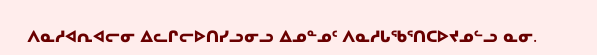ᐱᓇᓱᐊᕆᐊᓕᓂ ᐃᓚᒋᓕᐅᑎᓯᓗᓂᓗ ᐃᓄᓐᓄᑦ ᐱᓇᓱᒐᖃᕐᑎᑕᐅᔪᓄᓪᓗ ᓇᓂ.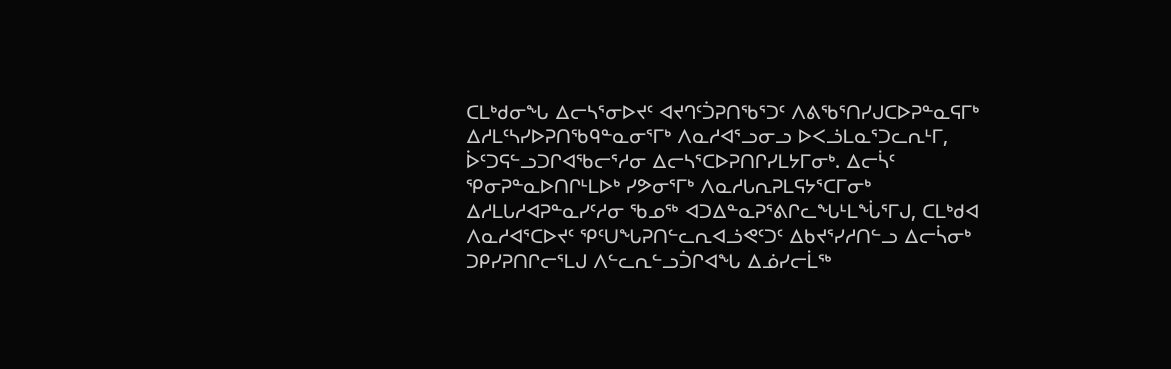ᑕᒪᒃᑯᓂᖓ ᐃᓕᓴᕐᓂᐅᔪᑦ ᐊᔪᒉᑦᑑᕈᑎᖃᕐᑐᑦ ᐱᕕᖃᕐᑎᓯᒍᑕᐅᕈᓐᓇᕋᒥᒃ ᐃᓱᒪᑦᓴᓯᐅᕈᑎᖃᑫᓐᓇᓂᕐᒥᒃ ᐱᓇᓱᐊᕐᓗᓂᓗ ᐅᐸᓘᒪᓇᕐᑐᓚᕆᒻᒥ, ᐆᑦᑐᕋᓪᓗᑐᒋᐊᖃᓕᕐᓱᓂ ᐃᓕᓴᕐᑕᐅᕈᑎᒋᓯᒪᔭᒥᓂᒃ. ᐃᓕᓵᑦ ᕿᓂᕈᓐᓇᐅᑎᒋᒻᒪᐅᒃ ᓯᕗᓂᕐᒥᒃ ᐱᓇᓱᒐᕆᕈᒪᕋᔭᕐᑕᒥᓂᒃ ᐃᓱᒪᒐᓱᐊᕈᓐᓇᓯᑦᓱᓂ ᖃᓄᖅ ᐊᑐᐃᓐᓇᕈᕐᕕᒋᓚᖓᒻᒪᖔᕐᒥᒍ, ᑕᒪᒃᑯᐊ ᐱᓇᓱᐊᕐᑕᐅᔪᑦ ᕿᑦᑌᖓᕈᑎᓪᓚᕆᐊᓘᕙᑦᑐᑦ ᐃᑲᔪᕐᓯᓱᑎᓪᓗ ᐃᓕᓵᓂᒃ ᑐᑭᓯᕈᑎᒋᓕᕐᒪᒍ ᐱᓪᓚᕆᓪᓗᑑᒋᐊᖓ ᐃᓅᓯᓕᒫᖅ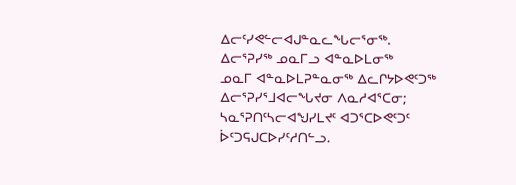ᐃᓕᑦᓯᕙᓪᓕᐊᒍᓐᓇᓚᖓᓕᕐᓂᖅ.
ᐃᓕᕐᕈᓯᖅ ᓄᓇᒥᓗ ᐊᓐᓇᐅᒪᓂᖅ
ᓄᓇᒥ ᐊᓐᓇᐅᒪᕈᓐᓇᓂᖅ ᐃᓚᒋᔭᐅᕙᑦᑐᖅ ᐃᓕᕐᕈᓯᕐᒧᐊᓕᖓᔪᓂ ᐱᓇᓱᐊᕐᑕᓂ; ᓴᓇᕐᕈᑎᑦᓴᓕᐊᖑᓯᒪᔪᑦ ᐊᑐᕐᑕᐅᕙᑦᑐᑦ ᐆᑦᑐᕋᒍᑕᐅᓯᑦᓱᑎᓪᓗ.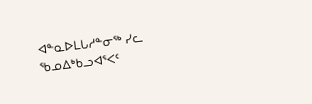ᐊᓐᓇᐅᒪᒐᓱᓐᓂᖅ ᓯᓚ ᖃᓄᐃᒃᑲᓗᐊᕐᐸᑦ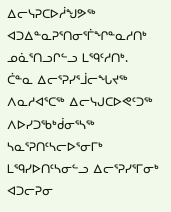ᐃᓕᓭᕈᑕᐅᓲᖑᕗᖅ ᐊᑐᐃᓐᓇᕈᕐᑎᓂᕐᒦᖏᓐᓇᓱᑎᒃ ᓄᓈᕐᑎᓗᒋᓪᓗ ᒪᙯᑦᓱᑎᒃ.
ᑖᓐᓇ ᐃᓕᕐᕈᓯᕐᒨᓕᖓᔪᖅ ᐱᓇᓱᐊᕐᑕᖅ ᐃᓕᓭᒍᑕᐅᕙᑦᑐᖅ ᐱᐅᓯᑐᖃᒃᑰᓂᕐᓴᖅ ᓴᓇᕐᕈᑎᑦᓴᓕᐅᕐᓂᒥᒃ ᒪᙯᓯᐅᑎᑦᓴᓂᓪᓗ ᐃᓕᕐᕈᓯᕐᒥᓂᒃ ᐊᑐᓕᕈᓂ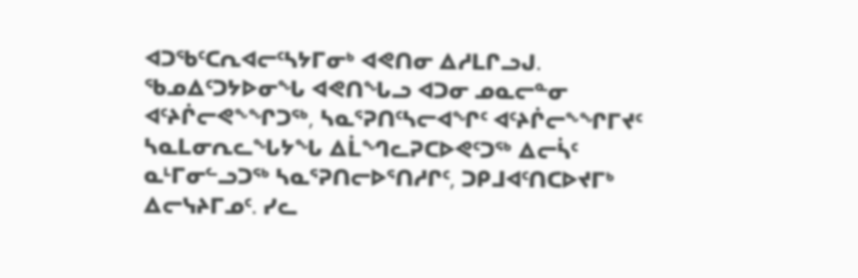ᐊᑐᖃᑦᑕᕆᐊᓕᑦᓴᔭᒥᓂᒃ ᐊᕙᑎᓂ ᐃᓱᒪᒋᓗᒍ.  ᖃᓄᐃᑦᑐᔭᐅᓂᖓ ᐊᕙᑎᖓᓗ ᐊᑐᓂ ᓄᓇᓕᓐᓂ ᐊᑦᔨᒌᓕᕙᖕᖏᑐᖅ, ᓴᓇᕐᕈᑎᑦᓴᓕᐊᖏᑦ ᐊᑦᔨᒌᓕᖕᖏᒥᔪᑦ ᓴᓇᒪᓂᕆᓚᖓᔭᖓ ᐃᒫᙰᓚᕈᑕᐅᕙᑦᑐᖅ ᐃᓕᓵᑦ ᓇᒻᒥᓂᓪᓗᑐᖅ ᓴᓇᕐᕈᑎᓕᐅᕐᑎᓱᒋᑦ, ᑐᑭᒧᐊᑦᑎᑕᐅᔪᒥᒃ ᐃᓕᓭᔨᒥᓄᑦ. ᓯᓚ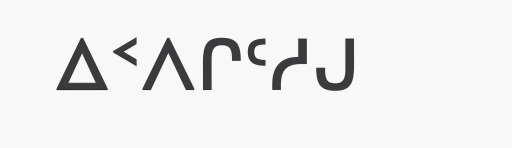ᐃᑉᐱᒋᑦᓱᒍ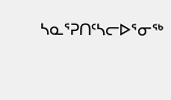ᓴᓇᕐᕈᑎᑦᓴᓕᐅᕐᓂᖅ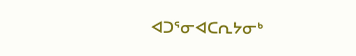ᐊᑐᕐᓂᐊᑕᕆᔭᓂᒃ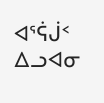ᐊᕐᕌᒎᑉ ᐃᓗᐊᓂ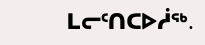ᒪᓕᑦᑎᑕᐅᓲᖅ.